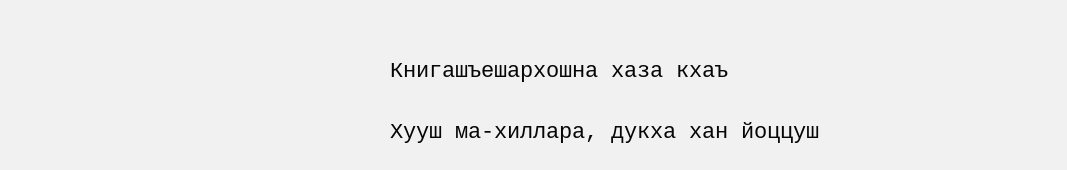Книгашъешархошна хаза кхаъ

Хууш ма-хиллара, дукха хан йоццуш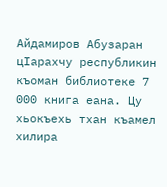Айдамиров Абузаран цIарахчу республикин къоман библиотеке 7 000 книга еана. Цу хьокъехь тхан къамел хилира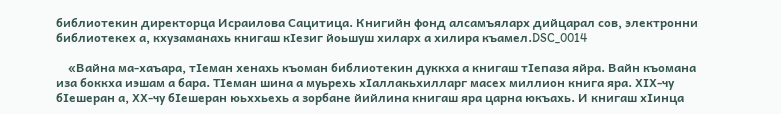библиотекин директорца Исраилова Сацитица. Книгийн фонд алсамъяларх дийцарал сов, электронни библиотекех а, кхузаманахь книгаш кIезиг йоьшуш хиларх а хилира къамел.DSC_0014

    «Вайна ма-хаъара, тIеман хенахь къоман библиотекин дуккха а книгаш тIепаза яйра. Вайн къомана иза боккха иэшам а бара. ТIеман шина а муьрехь хIаллакьхилларг масех миллион книга яра. ХIХ-чу бIешеран а, ХХ-чу бIешеран юьххьехь а зорбане йийлина книгаш яра царна юкъахь. И книгаш хIинца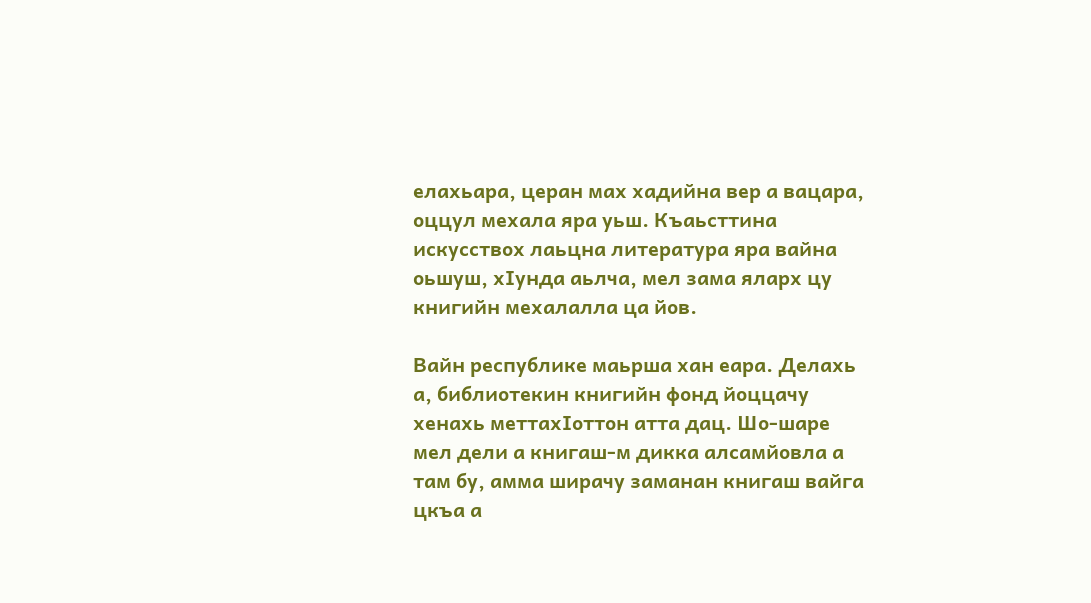елахьара, церан мах хадийна вер а вацара, оццул мехала яра уьш. Къаьсттина искусствох лаьцна литература яра вайна оьшуш, хIунда аьлча, мел зама яларх цу книгийн мехалалла ца йов.

Вайн республике маьрша хан еара. Делахь а, библиотекин книгийн фонд йоццачу хенахь меттахIоттон атта дац. Шо-шаре мел дели а книгаш-м дикка алсамйовла а там бу, амма ширачу заманан книгаш вайга цкъа а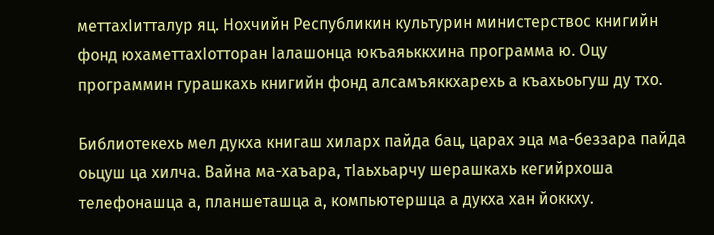меттахIитталур яц. Нохчийн Республикин культурин министерствос книгийн фонд юхаметтахIотторан Iалашонца юкъаяьккхина программа ю. Оцу программин гурашкахь книгийн фонд алсамъяккхарехь а къахьоьгуш ду тхо.

Библиотекехь мел дукха книгаш хиларх пайда бац, царах эца ма-беззара пайда оьцуш ца хилча. Вайна ма-хаъара, тIаьхьарчу шерашкахь кегийрхоша телефонашца а, планшеташца а, компьютершца а дукха хан йоккху.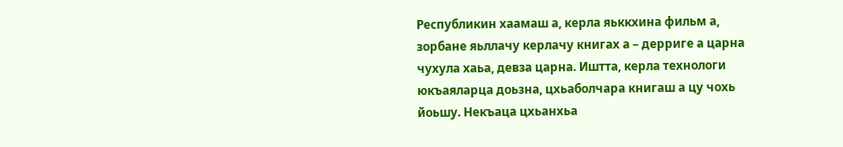Республикин хаамаш а, керла яьккхина фильм а, зорбане яьллачу керлачу книгах а – дерриге а царна чухула хаьа, девза царна. Иштта, керла технологи юкъаяларца доьзна, цхьаболчара книгаш а цу чохь йоьшу. Некъаца цхьанхьа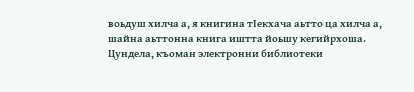воьдуш хилча а, я книгина тIекхача аьтто ца хилча а, шайна аьттонна книга иштта йоьшу кегийрхоша. Цундела, къоман электронни библиотеки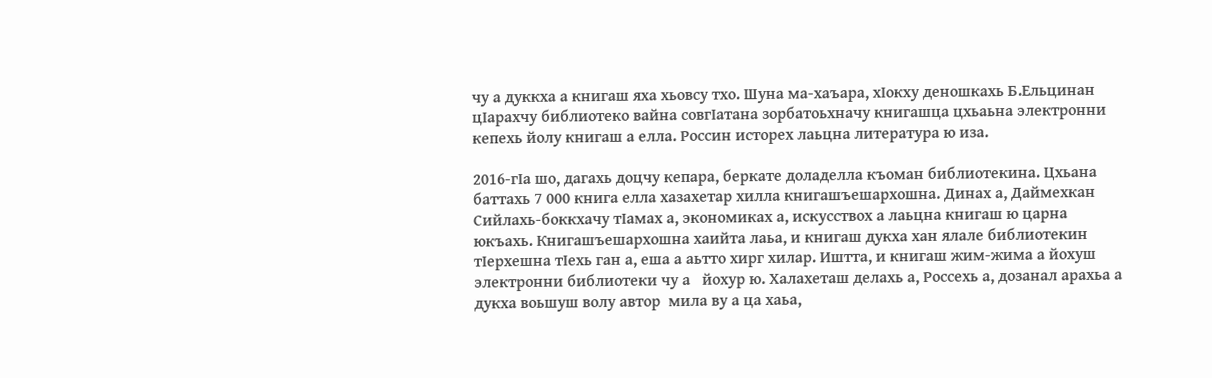чу а дуккха а книгаш яха хьовсу тхо. Шуна ма-хаъара, хIокху деношкахь Б.Ельцинан цIарахчу библиотеко вайна совгIатана зорбатоьхначу книгашца цхьаьна электронни кепехь йолу книгаш а елла. Россин исторех лаьцна литература ю иза.

2016-гIа шо, дагахь доцчу кепара, беркате доладелла къоман библиотекина. Цхьана баттахь 7 000 книга елла хазахетар хилла книгашъешархошна. Динах а, Даймехкан Сийлахь-боккхачу тIамах а, экономиках а, искусствох а лаьцна книгаш ю царна юкъахь. Книгашъешархошна хаийта лаьа, и книгаш дукха хан ялале библиотекин тIерхешна тIехь ган а, еша а аьтто хирг хилар. Иштта, и книгаш жим-жима а йохуш электронни библиотеки чу а   йохур ю. Халахеташ делахь а, Россехь а, дозанал арахьа а дукха воьшуш волу автор  мила ву а ца хаьа,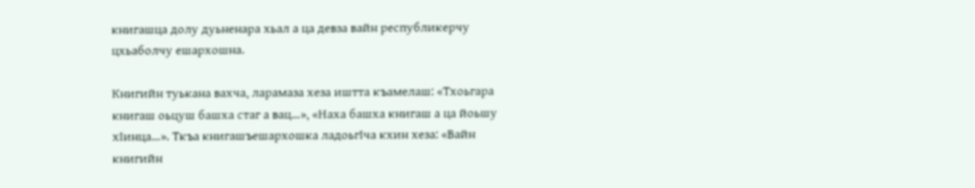книгашца долу дуьненара хьал а ца девза вайн республикерчу цхьаболчу ешархошна.

Книгийн туькана вахча, ларамаза хеза иштта къамелаш: «Тхоьгара книгаш оьцуш башха стаг а вац…», «Наха башха книгаш а ца йоьшу хIинца…». Ткъа книгашъешархошка ладоьгIча кхин хеза: «Вайн книгийн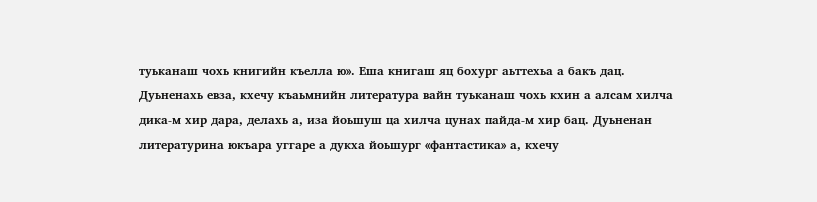туьканаш чохь книгийн къелла ю». Еша книгаш яц бохург аьттехьа а бакъ дац. Дуьненахь евза, кхечу къаьмнийн литература вайн туьканаш чохь кхин а алсам хилча дика-м хир дара, делахь а, иза йоьшуш ца хилча цунах пайда-м хир бац. Дуьненан литературина юкъара уггаре а дукха йоьшург «фантастика» а, кхечу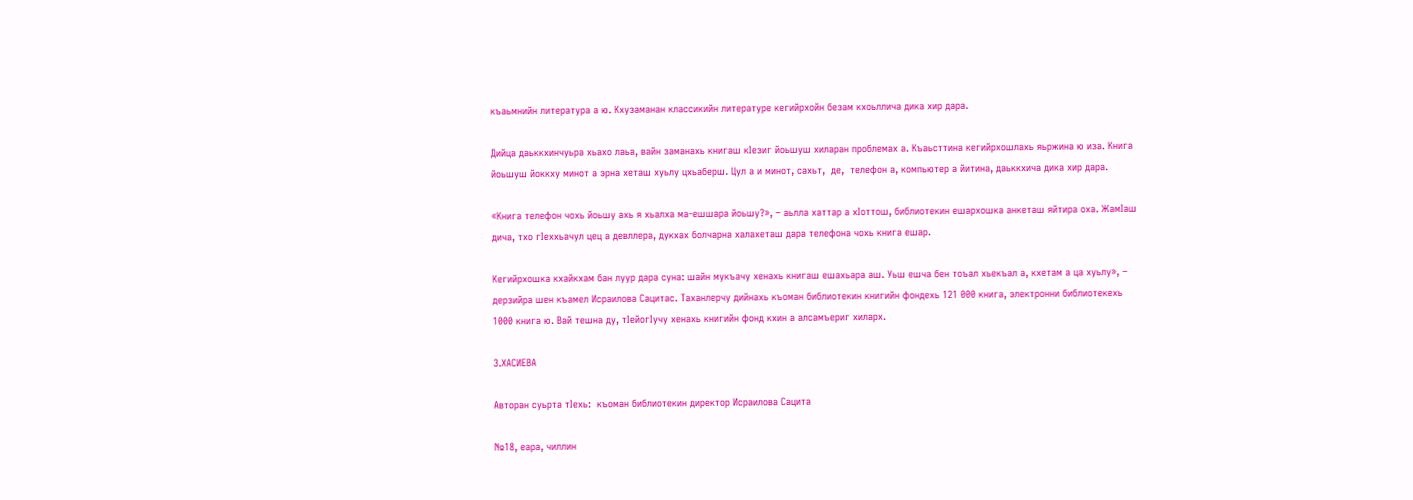къаьмнийн литература а ю. Кхузаманан классикийн литературе кегийрхойн безам кхоьллича дика хир дара.

Дийца даьккхинчуьра хьахо лаьа, вайн заманахь книгаш кIезиг йоьшуш хиларан проблемах а. Къаьсттина кегийрхошлахь яьржина ю иза. Книга йоьшуш йоккху минот а эрна хеташ хуьлу цхьаберш. Цул а и минот, сахьт,  де,  телефон а, компьютер а йитина, даьккхича дика хир дара.

«Книга телефон чохь йоьшу ахь я хьалха ма-ешшара йоьшу?», – аьлла хаттар а хIоттош, библиотекин ешархошка анкеташ яйтира оха. ЖамIаш дича, тхо гIеххьачул цец а девллера, дукхах болчарна халахеташ дара телефона чохь книга ешар.

Кегийрхошка кхайкхам бан луур дара суна: шайн мукъачу хенахь книгаш ешахьара аш. Уьш ешча бен тоъал хьекъал а, кхетам а ца хуьлу», – дерзийра шен къамел Исраилова Сацитас. Таханлерчу дийнахь къоман библиотекин книгийн фондехь 121 000 книга, электронни библиотекехь 1000 книга ю. Вай тешна ду, тIейогIучу хенахь книгийн фонд кхин а алсамъериг хиларх.

З.ХАСИЕВА

Авторан суьрта тIехь:  къоман библиотекин директор Исраилова Сацита

№18, еара, чиллин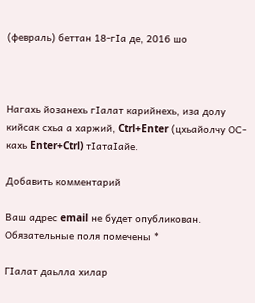(февраль) беттан 18-гIа де, 2016 шо



Нагахь йозанехь гIалат карийнехь, иза долу кийсак схьа а харжий, Ctrl+Enter (цхьайолчу ОС-кахь Enter+Ctrl) тIатаIайе.

Добавить комментарий

Ваш адрес email не будет опубликован. Обязательные поля помечены *

ГIалат даьлла хилар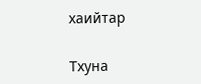хаийтар

Тхуна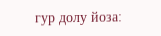гур долу йоза: